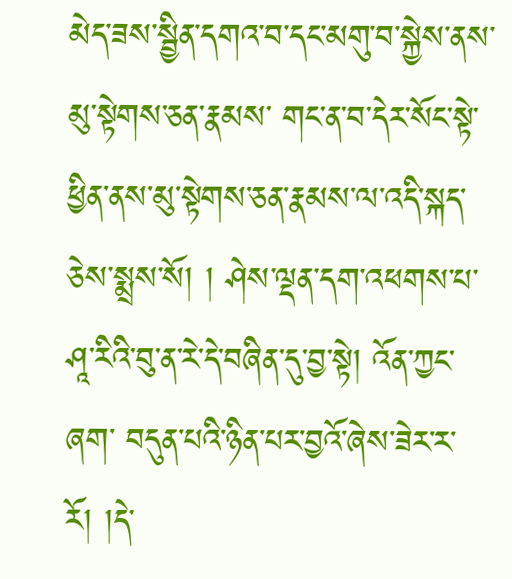མེད་ཟས་སྦྱིན་དགའ་བ་དང་མགུ་བ་སྐྱེས་ནས་མུ་སྟེགས་ཅན་རྣམས་ གང་ན་བ་དེར་སོང་སྟེ་ཕྱིན་ནས་མུ་སྟེགས་ཅན་རྣམས་ལ་འདི་སྐད་ཅེས་སྨྲས་སོ། ། ཤེས་ལྡན་དག་འཕགས་པ་ཤཱ་རིའི་བུ་ན་རེ་དེ་བཞིན་དུ་བྱ་སྟེ། འོན་ཀྱང་ཞག་ བདུན་པའི་ཉིན་པར་བྱའོ་ཞེས་ཟེར་ར་རོ། །དེ་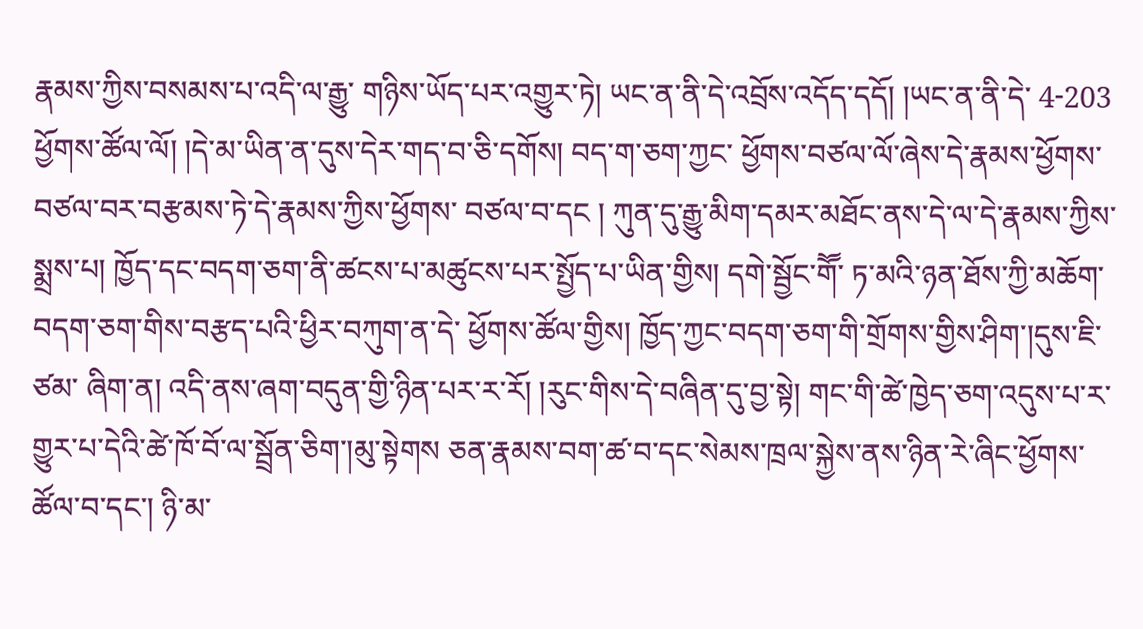རྣམས་ཀྱིས་བསམས་པ་འདི་ལ་རྒྱུ་ གཉིས་ཡོད་པར་འགྱུར་ཏེ། ཡང་ན་ནི་དེ་འབྲོས་འདོད་དདོ། །ཡང་ན་ནི་དེ་ 4-203 ཕྱོགས་ཚོལ་ལོ། །དེ་མ་ཡིན་ན་དུས་དེར་གད་བ་ཅི་དགོས། བད་ག་ཅག་ཀྱང་ ཕྱོགས་བཙལ་ལོ་ཞེས་དེ་རྣམས་ཕྱོགས་བཙལ་བར་བརྩམས་ཏེ་དེ་རྣམས་ཀྱིས་ཕྱོགས་ བཙལ་བ་དང ། ཀུན་དུ་རྒྱུ་མིག་དམར་མཐོང་ནས་དེ་ལ་དེ་རྣམས་ཀྱིས་སྨྲས་པ། ཁྱོད་དང་བདག་ཅག་ནི་ཚངས་པ་མཚུངས་པར་སྤྱོད་པ་ཡིན་གྱིས། དགེ་སྦྱོང་གཽ་ ཏ་མའི་ཉན་ཐོས་ཀྱི་མཆོག་བདག་ཅག་གིས་བརྩད་པའི་ཕྱིར་བཀུག་ན་དེ་ ཕྱོགས་ཚོལ་གྱིས། ཁྱོད་ཀྱང་བདག་ཅག་གི་གྲོགས་གྱིས་ཤིག་།དུས་ཇི་ཙམ་ ཞིག་ན། འདི་ནས་ཞག་བདུན་གྱི་ཉིན་པར་ར་རོ། །རུང་གིས་དེ་བཞིན་དུ་བྱ་སྟེ། གང་གི་ཚེ་ཁྱེད་ཅག་འདུས་པ་ར་གྱུར་པ་དེའི་ཚེ་ཁོ་བོ་ལ་སྦྲོན་ཅིག་།མུ་སྟེགས ཅན་རྣམས་བག་ཚ་བ་དང་སེམས་ཁྲལ་སྐྱེས་ནས་ཉིན་རེ་ཞིང་ཕྱོགས་ཚོལ་བ་དང་། ཉི་མ་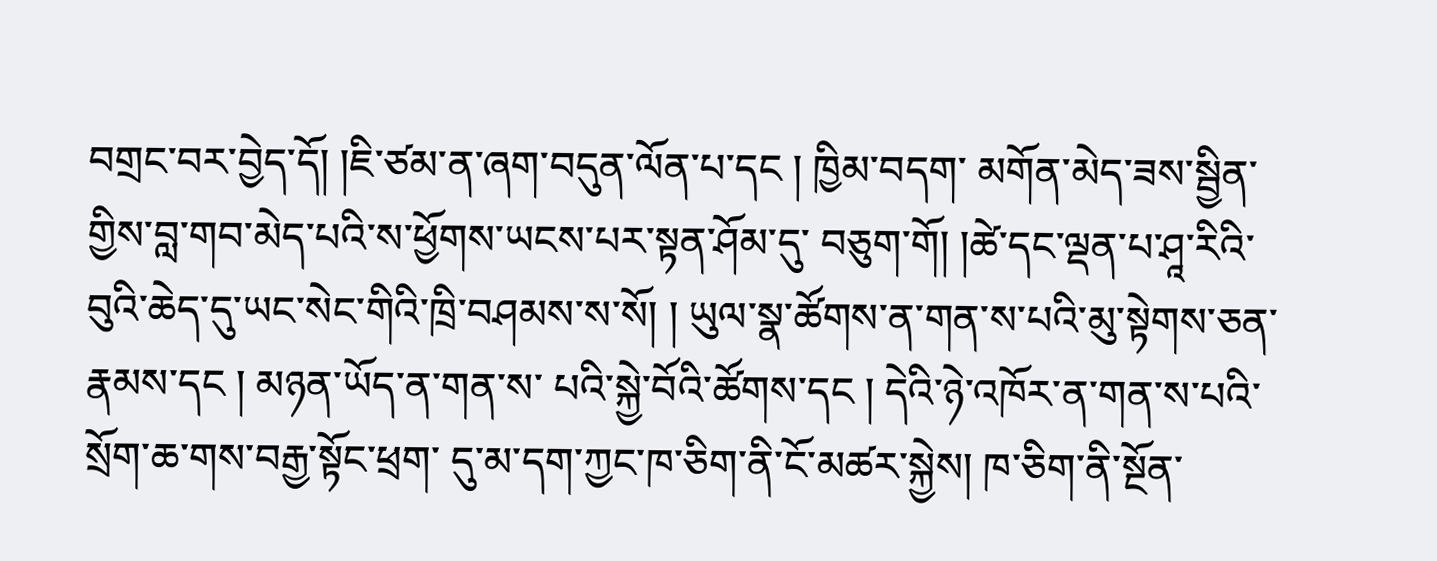བགྲང་བར་བྱེད་དོ། །ཇི་ཙམ་ན་ཞག་བདུན་ལོན་པ་དང ། ཁྱིམ་བདག་ མགོན་མེད་ཟས་སྦྱིན་གྱིས་བླ་གབ་མེད་པའི་ས་ཕྱོགས་ཡངས་པར་སྟན་ཤོམ་དུ་ བཅུག་གོ། །ཚེ་དང་ལྡན་པ་ཤཱ་རིའི་བུའི་ཆེད་དུ་ཡང་སེང་གིའི་ཁྲི་བཤམས་ས་སོ། ། ཡུལ་སྣ་ཚོགས་ན་གན་ས་པའི་མུ་སྟེགས་ཅན་རྣམས་དང ། མཉན་ཡོད་ན་གན་ས་ པའི་སྐྱེ་བོའི་ཚོགས་དང ། དེའི་ཉེ་འཁོར་ན་གན་ས་པའི་སྲོག་ཆ་གས་བརྒྱ་སྟོང་ཕྲག་ དུ་མ་དག་ཀྱང་ཁ་ཅིག་ནི་ངོ་མཚར་སྐྱེས། ཁ་ཅིག་ནི་སྔོན་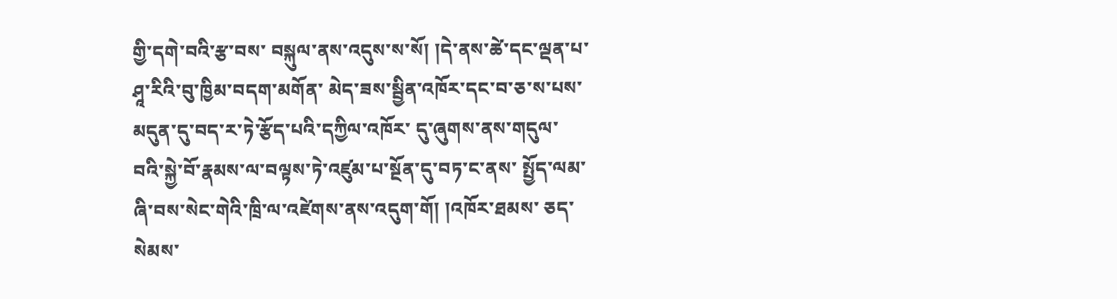གྱི་དགེ་བའི་རྩ་བས་ བསྐུལ་ནས་འདུས་ས་སོ། །དེ་ནས་ཚེ་དང་ལྡན་པ་ཤཱ་རིའི་བུ་ཁྱིམ་བདག་མགོན་ མེད་ཟས་སྦྱིན་འཁོར་དང་བ་ཅ་ས་པས་མདུན་དུ་བད་ར་ཏེ་རྩོད་པའི་དཀྱིལ་འཁོར་ དུ་ཞུགས་ནས་གདུལ་བའི་སྐྱེ་བོ་རྣམས་ལ་བལྟས་ཏེ་འཛུམ་པ་སྔོན་དུ་བཏ་ང་ནས་ སྤྱོད་ལམ་ཞི་བས་སེང་གེའི་ཁྲི་ལ་འཛེགས་ནས་འདུག་གོ། །འཁོར་ཐམས་ ཅད་སེམས་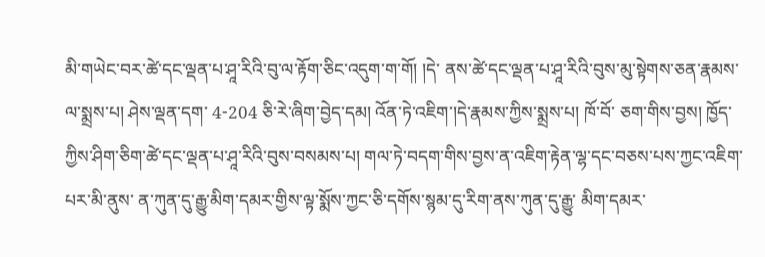མི་གཡེང་བར་ཚེ་དང་ལྡན་པ་ཤཱ་རིའི་བུ་ལ་རྟོག་ཅིང་འདུག་ག་གོ། །དེ་ ནས་ཚེ་དང་ལྡན་པ་ཤཱ་རིའི་བུས་མུ་སྟེགས་ཅན་རྣམས་ལ་སྨྲས་པ། ཤེས་ལྡན་དག་ 4-204 ཅི་རེ་ཞིག་བྱེད་དམ། འོན་ཏེ་འཇིག་།དེ་རྣམས་ཀྱིས་སྨྲས་པ། ཁོ་བོ་ ཅག་གིས་བྱས། ཁྱོད་ཀྱིས་ཤིག་ཅིག་ཚེ་དང་ལྡན་པ་ཤཱ་རིའི་བུས་བསམས་པ། གལ་ཏེ་བདག་གིས་བྱས་ན་འཇིག་རྟེན་ལྷ་དང་བཅས་པས་ཀྱང་འཇིག་པར་མི་ནུས་ ན་ཀུན་དུ་རྒྱུ་མིག་དམར་གྱིས་ལྟ་སྨོས་ཀྱང་ཅི་དགོས་སྙམ་དུ་རིག་ནས་ཀུན་དུ་རྒྱུ་ མིག་དམར་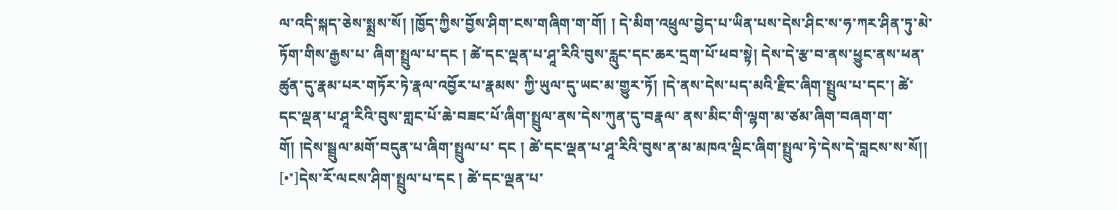ལ་འདི་སྐད་ཅེས་སྨྲས་སོ། །ཁྱོད་ཀྱིས་བྱོས་ཤིག་ངས་གཞིག་ག་གོ། ། དེ་མིག་འཕྲུལ་བྱེད་པ་ཡིན་པས་དེས་ཤིང་ས་ཧ་ཀར་ཤིན་ཏུ་མེ་ཏོག་གིས་རྒྱས་པ་ ཞིག་སྤྲུལ་པ་དང ། ཚེ་དང་ལྡན་པ་ཤཱ་རིའི་བུས་རླུང་དང་ཆར་དྲག་པོ་ཕབ་སྟེ། དེས་དེ་རྩ་བ་ནས་ཕྱུང་ནས་ཕན་ཚུན་དུ་རྣམ་པར་གཏོར་ཏེ་རྣལ་འབྱོར་པ་རྣམས་ ཀྱི་ཡུལ་དུ་ཡང་མ་གྱུར་ཏོ། །དེ་ནས་དེས་པད་མའི་རྫིང་ཞིག་སྤྲུལ་པ་དང་། ཚེ་དང་ལྡན་པ་ཤཱ་རིའི་བུས་གླང་པོ་ཆེ་བཟང་པོ་ཞིག་སྤྲུལ་ནས་དེས་ཀུན་དུ་བརྣལ་ ནས་མིང་གི་ལྷག་མ་ཙམ་ཞིག་བཞག་ག་གོ། །དེས་སྦྲུལ་མགོ་བདུན་པ་ཞིག་སྤྲུལ་པ་ དང ། ཚེ་དང་ལྡན་པ་ཤཱ་རིའི་བུས་ན་མ་མཁའ་ལྡིང་ཞིག་སྤྲུལ་ཏེ་དེས་དེ་བླངས་ས་སོ།། [•་]དེས་རོ་ལངས་ཤིག་སྤྲུལ་པ་དང ། ཚེ་དང་ལྡན་པ་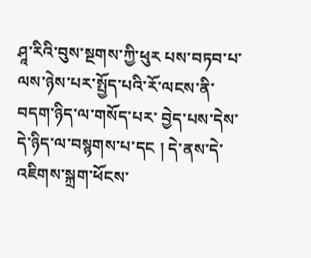ཤཱ་རིའི་བུས་སྔགས་ཀྱི་ཕུར པས་བཏབ་པ་ལས་ཉེས་པར་སྤྱོད་པའི་རོ་ལངས་ནི་བདག་ཉིད་ལ་གསོད་པར་ བྱེད་པས་དེས་དེ་ཉིད་ལ་བསྙགས་པ་དང ། དེ་ནས་དེ་འཇིགས་སྐྲག་ཕོངས་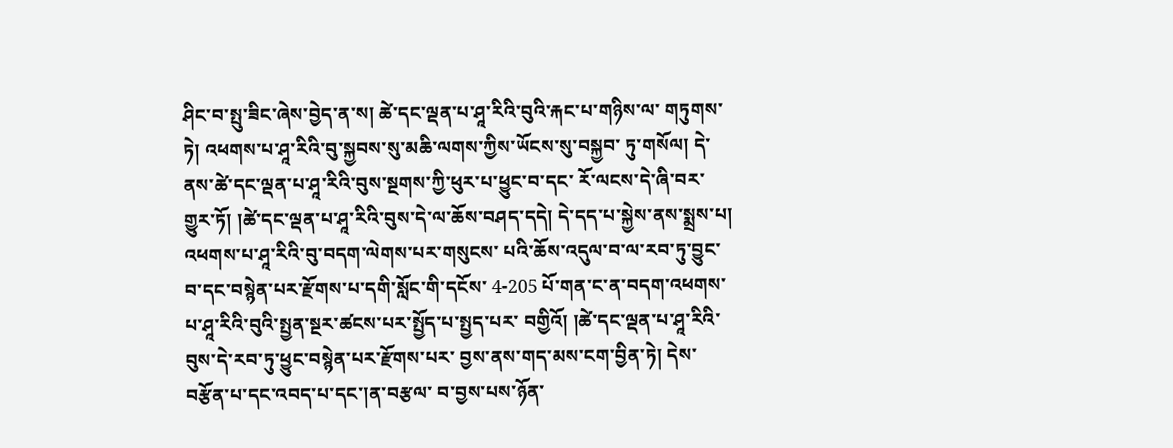ཤིང་བ་སྤུ་ཟིང་ཞེས་བྱེད་ན་ས། ཚེ་དང་ལྡན་པ་ཤཱ་རིའི་བུའི་རྐང་པ་གཉིས་ལ་ གཏུགས་ཏེ། འཕགས་པ་ཤཱ་རིའི་བུ་སྐྱབས་སུ་མཆི་ལགས་ཀྱིས་ཡོངས་སུ་བསྐྱབ་ ཏུ་གསོལ། དེ་ནས་ཚེ་དང་ལྡན་པ་ཤཱ་རིའི་བུས་སྔགས་ཀྱི་ཕུར་པ་ཕྱུང་བ་དང་ རོ་ལངས་དེ་ཞི་བར་གྱུར་ཏོ། །ཚེ་དང་ལྡན་པ་ཤཱ་རིའི་བུས་དེ་ལ་ཆོས་བཤད་དདེ། དེ་དད་པ་སྐྱེས་ནས་སྨྲས་པ། འཕགས་པ་ཤཱ་རིའི་བུ་བདག་ལེགས་པར་གསུངས་ པའི་ཆོས་འདུལ་བ་ལ་རབ་ཏུ་བྱུང་བ་དང་བསྙེན་པར་རྫོགས་པ་དགི་སློང་གི་དངོས་ 4-205 པོ་གན་ང་ན་བདག་འཕགས་པ་ཤཱ་རིའི་བུའི་སྤྱན་སྔར་ཚངས་པར་སྤྱོད་པ་སྤྱད་པར་ བགྱིའོ། །ཚེ་དང་ལྡན་པ་ཤཱ་རིའི་བུས་དེ་རབ་ཏུ་ཕྱུང་བསྙེན་པར་རྫོགས་པར་ བྱས་ནས་གད་མས་ངག་བྱིན་ཏེ། དེས་བརྩོན་པ་དང་འབད་པ་དང་།ན་བརྩལ་ བ་བྱས་པས་ཉོན་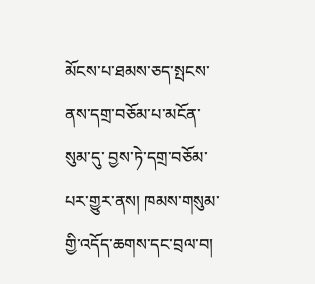མོངས་པ་ཐམས་ཅད་སྤངས་ནས་དགྲ་བཅོམ་པ་མངོན་སུམ་དུ་ བྱས་ཏེ་དགྲ་བཅོམ་པར་གྱུར་ནས། ཁམས་གསུམ་གྱི་འདོད་ཆགས་དང་བྲལ་བ།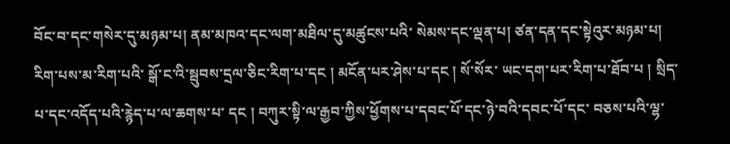བོང་བ་དང་གསེར་དུ་མཉམ་པ། ནམ་མཁའ་དང་ལག་མཐིལ་དུ་མཚུངས་པའི་ སེམས་དང་ལྡན་པ། ཙན་དན་དང་སྟེའུར་མཉམ་པ། རིག་པས་མ་རིག་པའི་ སྒོ་ང་འི་སྦུབས་དྲལ་ཅིང་རིག་པ་དང ། མངོན་པར་ཤེས་པ་དང ། སོ་སོར་ ཡང་དག་པར་རིག་པ་ཐོབ་པ ། སྲིད་པ་དང་འདོད་པའི་རྙེད་པ་ལ་ཆགས་པ་ དང ། བཀུར་སྟི་ལ་རྒྱབ་ཀྱིས་ཕྱོགས་པ་དབང་པོ་དང་ཉེ་བའི་དབང་པོ་དང་ བཅས་པའི་ལྷ་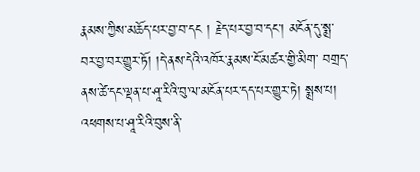རྣམས་ཀྱིས་མཆོད་པར་བྱ་བ་དང ། རྗེད་པར་བྱ་བ་དང་། མངོན་དུ་སྨྲ་བར་བྱ་བར་གྱུར་ཏོ། །དེ་ནས་དེའི་འཁོར་རྣམས་ངོ་མཚར་གྱི་མིག་ བགྲད་ནས་ཚེ་དང་ལྡན་པ་ཤཱ་རིའི་བུ་ལ་མངོན་པར་དད་པར་གྱུར་ཏེ། སྨྲས་པ། འཕགས་པ་ཤཱ་རིའི་བུས་ནི་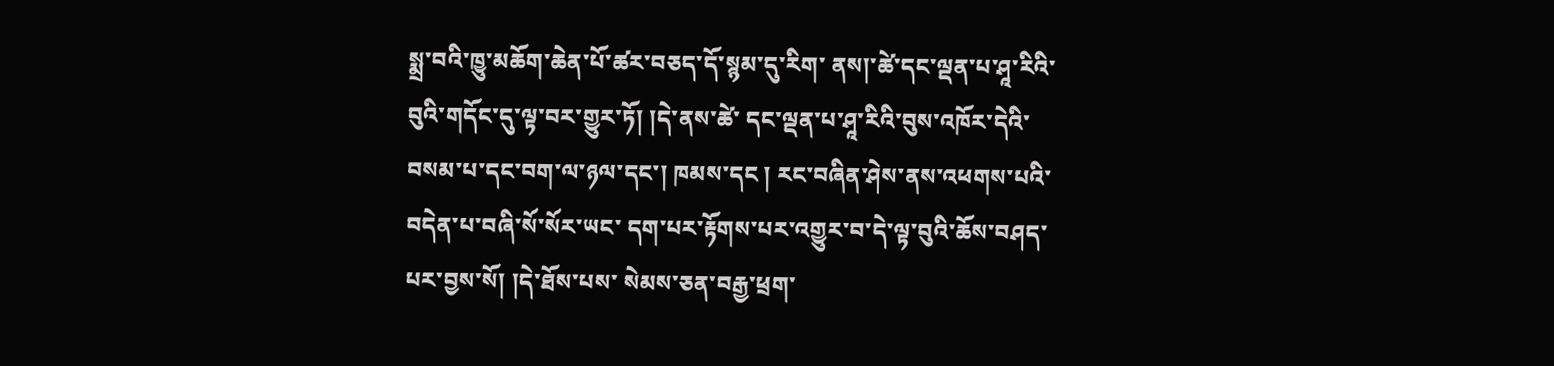སྨྲ་བའི་ཁྱུ་མཆོག་ཆེན་པོ་ཚར་བཅད་དོ་སྙམ་དུ་རིག་ ནས།་ཚེ་དང་ལྡན་པ་ཤཱ་རིའི་བུའི་གདོང་དུ་ལྟ་བར་གྱུར་ཏོ། །དེ་ནས་ཚེ་ དང་ལྡན་པ་ཤཱ་རིའི་བུས་འཁོར་དེའི་བསམ་པ་དང་བག་ལ་ཉལ་དང་། ཁམས་དང ། རང་བཞིན་ཤེས་ནས་འཕགས་པའི་བདེན་པ་བཞི་སོ་སོར་ཡང་ དག་པར་རྟོགས་པར་འགྱུར་བ་དེ་ལྟ་བུའི་ཆོས་བཤད་པར་བྱས་སོ། །དེ་ཐོས་པས་ སེམས་ཅན་བརྒྱ་ཕྲག་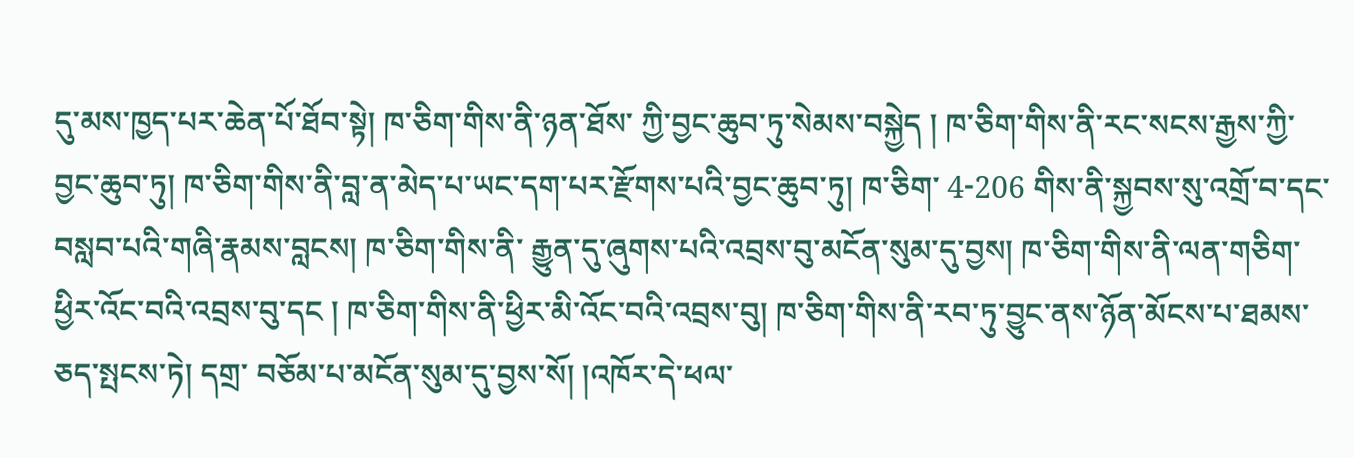དུ་མས་ཁྱད་པར་ཆེན་པོ་ཐོབ་སྟེ། ཁ་ཅིག་གིས་ནི་ཉན་ཐོས་ ཀྱི་བྱང་ཆུབ་ཏུ་སེམས་བསྐྱེད ། ཁ་ཅིག་གིས་ནི་རང་སངས་རྒྱས་ཀྱི་བྱང་ཆུབ་ཏུ། ཁ་ཅིག་གིས་ནི་བླ་ན་མེད་པ་ཡང་དག་པར་རྫོགས་པའི་བྱང་ཆུབ་ཏུ། ཁ་ཅིག་ 4-206 གིས་ནི་སྐྱབས་སུ་འགྲོ་བ་དང་བསླབ་པའི་གཞི་རྣམས་བླངས། ཁ་ཅིག་གིས་ནི་ རྒྱུན་དུ་ཞུགས་པའི་འབྲས་བུ་མངོན་སུམ་དུ་བྱས། ཁ་ཅིག་གིས་ནི་ལན་གཅིག་ ཕྱིར་འོང་བའི་འབྲས་བུ་དང ། ཁ་ཅིག་གིས་ནི་ཕྱིར་མི་འོང་བའི་འབྲས་བུ། ཁ་ཅིག་གིས་ནི་རབ་ཏུ་བྱུང་ནས་ཉོན་མོངས་པ་ཐམས་ཅད་སྤངས་ཏེ། དགྲ་ བཅོམ་པ་མངོན་སུམ་དུ་བྱས་སོ། །འཁོར་དེ་ཕལ་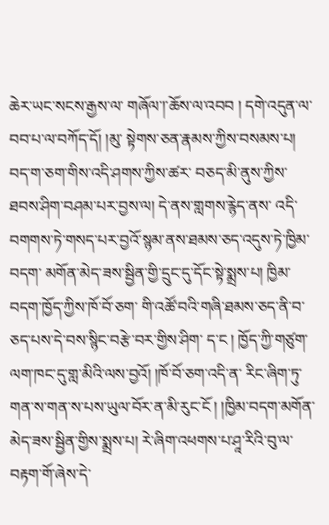ཆེར་ཡང་སངས་རྒྱས་ལ་ གཞོལ་།་ཆོས་ལ་འབབ ། དགེ་འདུན་ལ་བབ་པ་ལ་བཀོད་དོ། །མུ་ སྟེགས་ཅན་རྣམས་ཀྱིས་བསམས་པ། བད་ག་ཅག་གིས་འདི་ཤགས་ཀྱིས་ཚར་ བཅད་མི་ནུས་ཀྱིས་ཐབས་ཤིག་བཤམ་པར་བྱས་ལ། དེ་ནས་གླགས་རྙེད་ནས་ འདི་བགགས་ཏེ་གསད་པར་བྱའོ་སྙམ་ནས་ཐམས་ཅད་འདུས་ཏེ་ཁྱིམ་བདག་ མགོན་མེད་ཟས་སྦྱིན་གྱི་དྲུང་དུ་དོང་སྟེ་སྨྲས་པ། ཁྱིམ་བདག་ཁྱོད་ཀྱིས་ཁོ་བོ་ཅག་ གི་འཚོ་བའི་གཞི་ཐམས་ཅད་ནི་བ་ཅད་པས་དེ་བས་སྙིང་བརྩེ་བར་གྱིས་ཤིག་ ད་ང ། ཁྱོད་ཀྱི་གཙུག་ལག་ཁང་དུ་གླ་མིའི་ལས་བྱའོ། །ཁོ་བོ་ཅག་འདི་ན་ རིང་ཞིག་ཏུ་གན་ས་གན་ས་པས་ཡུལ་བོར་ན་མི་རུང་ངོ ། །ཁྱིམ་བདག་མགོན་ མེད་ཟས་སྦྱིན་གྱིས་སྨྲས་པ། རེ་ཞིག་འཕགས་པ་ཤཱ་རིའི་བུ་ལ་བརྟག་གོ་ཞེས་དེ་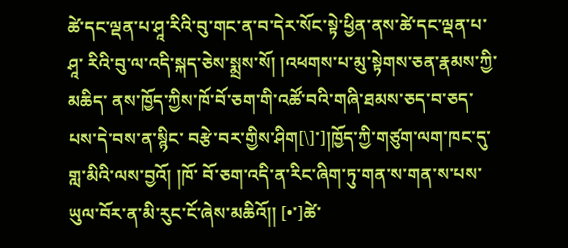ཚེ་དང་ལྡན་པ་ཤཱ་རིའི་བུ་གང་ན་བ་དེར་སོང་སྟེ་ཕྱིན་ནས་ཚེ་དང་ལྡན་པ་ཤཱ་ རིའི་བུ་ལ་འདི་སྐད་ཅེས་སྨྲས་སོ། །འཕགས་པ་མུ་སྟེགས་ཅན་རྣམས་ཀྱི་མཆིད་ ནས་ཁྱོད་ཀྱིས་ཁོ་བོ་ཅག་གི་འཚོ་བའི་གཞི་ཐམས་ཅད་བ་ཅད་པས་དེ་བས་ན་སྙིང་ བརྩེ་བར་གྱིས་ཤིག[\]་]།ཁྱོད་ཀྱི་གཙུག་ལག་ཁང་དུ་གླ་མིའི་ལས་བྱའོ། །ཁོ་ བོ་ཅག་འདི་ན་རིང་ཞིག་ཏུ་གན་ས་གན་ས་པས་ཡུལ་བོར་ན་མི་རུང་ངོ་ཞེས་མཆིའོ།། [•་]ཚེ་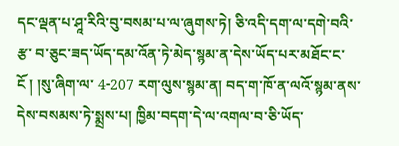དང་ལྡན་པ་ཤཱ་རིའི་བུ་བསམ་པ་ལ་ཞུགས་ཏེ། ཅི་འདི་དག་ལ་དགེ་བའི་རྩ་ བ་ཅུང་ཟད་ཡོད་དམ་འོན་ཏེ་མེད་སྙམ་ན་དེས་ཡོད་པར་མཐོང་ང་ངོ ། །སུ་ཞིག་ལ་ 4-207 རག་ལུས་སྙམ་ན། བད་ག་ཁོ་ན་ལའོ་སྙམ་ནས་དེས་བསམས་ཏེ་སྨྲས་པ། ཁྱིམ་བདག་དེ་ལ་འགལ་བ་ཅི་ཡོད་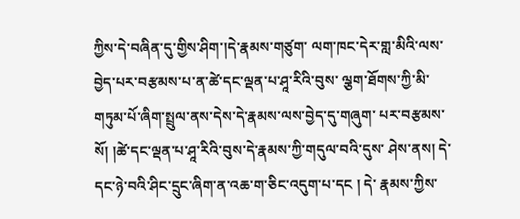ཀྱིས་དེ་བཞིན་དུ་གྱིས་ཤིག་།དེ་རྣམས་གཙུག་ ལག་ཁང་དེར་གླ་མིའི་ལས་བྱེད་པར་བརྩམས་པ་ན་ཚེ་དང་ལྡན་པ་ཤཱ་རིའི་བུས་ ལྕག་ཐོགས་ཀྱི་མི་གཏུམ་པོ་ཞིག་སྤྲུལ་ནས་དེས་དེ་རྣམས་ལས་བྱེད་དུ་གཞུག་ པར་བརྩམས་སོ། །ཚེ་དང་ལྡན་པ་ཤཱ་རིའི་བུས་དེ་རྣམས་ཀྱི་གདུལ་བའི་དུས་ ཤེས་ནས། དེ་དང་ཉེ་བའི་ཤིང་དྲུང་ཞིག་ན་འཆ་ག་ཅིང་འདུག་པ་དང ། དེ་ རྣམས་ཀྱིས་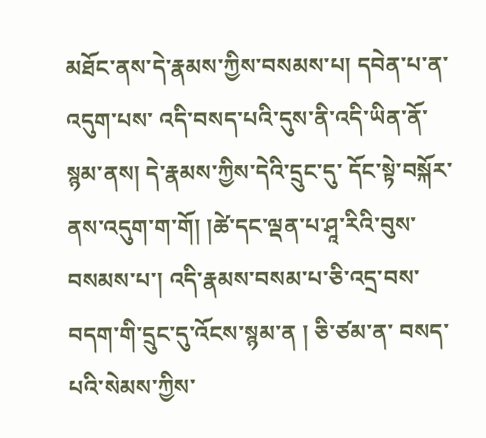མཐོང་ནས་དེ་རྣམས་ཀྱིས་བསམས་པ། དབེན་པ་ན་འདུག་པས་ འདི་བསད་པའི་དུས་ནི་འདི་ཡིན་ནོ་སྙམ་ནས། དེ་རྣམས་ཀྱིས་དེའི་དྲུང་དུ་ དོང་སྟེ་བསྐོར་ནས་འདུག་ག་གོ། །ཚེ་དང་ལྡན་པ་ཤཱ་རིའི་བུས་བསམས་པ་། འདི་རྣམས་བསམ་པ་ཅི་འདྲ་བས་བདག་གི་དྲུང་དུ་འོངས་སྙམ་ན ། ཅི་ཙམ་ན་ བསད་པའི་སེམས་ཀྱིས་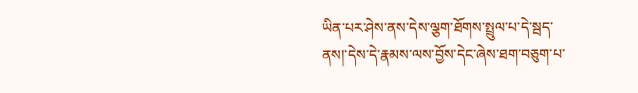ཡིན་པར་ཤེས་ནས་དེས་ལྕག་ཐོགས་སྤྲུལ་པ་དེ་སྦད་ ནས།་དེས་དེ་རྣམས་ལས་བྱོས་དེང་ཞེས་ཐག་བཅུག་པ་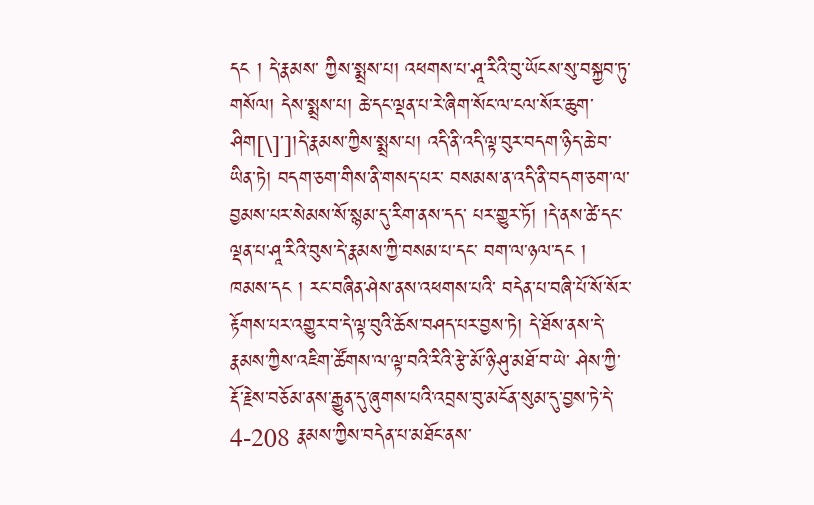དང ། དེ་རྣམས་ ཀྱིས་སྨྲས་པ། འཕགས་པ་ཤཱ་རིའི་བུ་ཡོངས་སུ་བསྐྱབ་ཏུ་གསོལ། དེས་སྨྲས་པ། ཆེ་དང་ལྡན་པ་རེ་ཞིག་སོང་ལ་ངལ་སོར་ཆུག་ཤིག[\]་]།དེ་རྣམས་ཀྱིས་སྨྲས་པ། འདི་ནི་འདི་ལྟ་བུར་བདག་ཉིད་ཆེ་བ་ཡིན་ཏེ། བདག་ཅག་གིས་ནི་གསད་པར་ བསམས་ན་འདི་ནི་བདག་ཅག་ལ་བྱམས་པར་སེམས་སོ་སྙམ་དུ་རིག་ནས་དད་ པར་གྱུར་ཏོ། །དེ་ནས་ཚེ་དང་ལྡན་པ་ཤཱ་རིའི་བུས་དེ་རྣམས་ཀྱི་བསམ་པ་དང་ བག་ལ་ཉལ་དང ། ཁམས་དང ། རང་བཞིན་ཤེས་ནས་འཕགས་པའི་ བདེན་པ་བཞི་པོ་སོ་སོར་རྟོགས་པར་འགྱུར་བ་དེ་ལྟ་བུའི་ཆོས་བཤད་པར་བྱས་ཏེ། དེ་ཐོས་ནས་དེ་རྣམས་ཀྱིས་འཇིག་ཚོགས་ལ་ལྟ་བའི་རིའི་རྩེ་མོ་ཉི་ཤུ་མཐོ་བ་ཡེ་ ཤེས་ཀྱི་རྡོ་རྗེས་བཅོམ་ནས་རྒྱུན་དུ་ཞུགས་པའི་འབྲས་བུ་མངོན་སུམ་དུ་བྱས་ཏེ་དེ་ 4-208 རྣམས་ཀྱིས་བདེན་པ་མཐོང་ནས་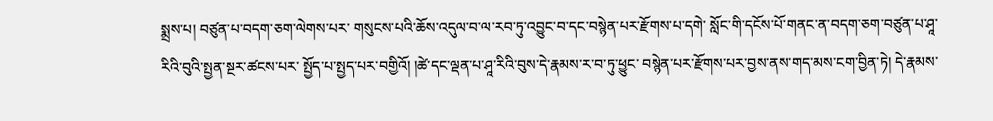སྨྲས་པ། བཙུན་པ་བདག་ཅག་ལེགས་པར་ གསུངས་པའི་ཆོས་འདུལ་བ་ལ་རབ་ཏུ་འབྱུང་བ་དང་བསྙེན་པར་རྫོགས་པ་དགེ་ སློང་གི་དངོས་པོ་གནང་ན་བདག་ཅག་བཙུན་པ་ཤཱ་རིའི་བུའི་སྤྱན་སྔར་ཚངས་པར་ སྤྱོད་པ་སྤྱད་པར་བགྱིའོ། །ཚེ་དང་ལྡན་པ་ཤཱ་རིའི་བུས་དེ་རྣམས་ར་བ་ཏུ་ཕྱུང་ བསྙེན་པར་རྫོགས་པར་བྱས་ནས་གད་མས་ངག་བྱིན་ཏེ། དེ་རྣམས་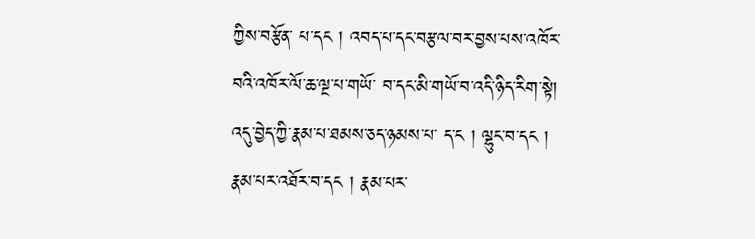ཀྱིས་བརྩོན་ པ་དང ། འབད་པ་དང་བརྩལ་བར་བྱས་པས་འཁོར་བའི་འཁོར་ལོ་ཆ་ལྔ་པ་གཡོ་ བ་དང་མི་གཡོ་བ་འདི་ཉིད་རིག་སྟེ། འདུ་བྱེད་ཀྱི་རྣམ་པ་ཐམས་ཅད་ཉམས་པ་ ད་ང ། ལྷུང་བ་དང ། རྣམ་པར་འཐོར་བ་དང ། རྣམ་པར་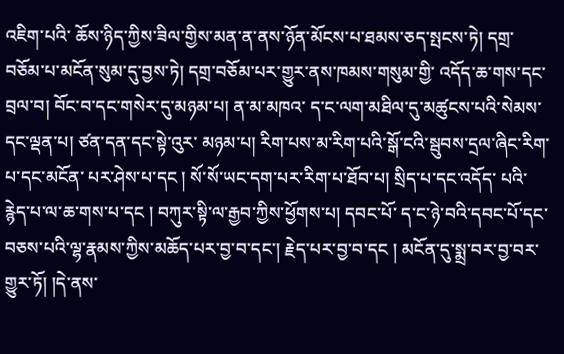འཇིག་པའི་ ཆོས་ཉིད་ཀྱིས་ཟིལ་གྱིས་མན་ན་ནས་ཉོན་མོངས་པ་ཐམས་ཅད་སྤངས་ཏེ། དགྲ་ བཅོམ་པ་མངོན་སུམ་དུ་བྱས་ཏེ། དགྲ་བཅོམ་པར་གྱུར་ནས་ཁམས་གསུམ་གྱི་ འདོད་ཆ་གས་དང་བྲལ་བ། བོང་བ་དང་གསེར་དུ་མཉམ་པ། ན་མ་མཁའ་ ད་ང་ལག་མཐིལ་དུ་མཚུངས་པའི་སེམས་དང་ལྡན་པ། ཙན་དན་དང་སྟེ་འུར་ མཉམ་པ། རིག་པས་མ་རིག་པའི་སྒོ་ངའི་སྦུབས་དྲལ་ཞིང་རིག་པ་དང་མངོན་ པར་ཤེས་པ་དང ། སོ་སོ་ཡང་དག་པར་རིག་པ་ཐོབ་པ། སྲིད་པ་དང་འདོད་ པའི་རྙེད་པ་ལ་ཆ་གས་པ་དང ། བཀུར་སྟི་ལ་རྒྱབ་ཀྱིས་ཕྱོགས་པ། དབང་པོ་ ད་ང་ཉེ་བའི་དབང་པོ་དང་བཅས་པའི་ལྷ་རྣམས་ཀྱིས་མཆོད་པར་བྱ་བ་དང་། རྗེད་པར་བྱ་བ་དང ། མངོན་དུ་སྨྲ་བར་བྱ་བར་གྱུར་ཏོ། །དེ་ནས་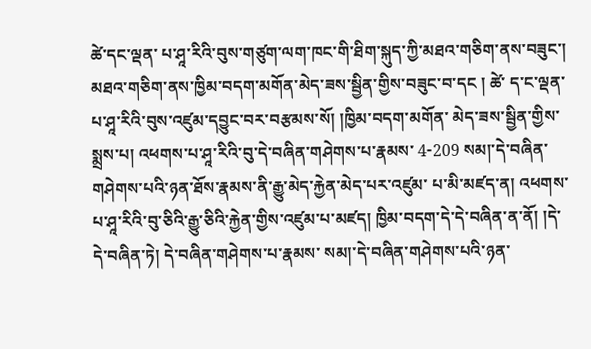ཚེ་དང་ལྡན་ པ་ཤཱ་རིའི་བུས་གཙུག་ལག་ཁང་གི་ཐིག་སྐུད་ཀྱི་མཐའ་གཅིག་ནས་བཟུང་། མཐའ་གཅིག་ནས་ཁྱིམ་བདག་མགོན་མེད་ཟས་སྦྱིན་གྱིས་བཟུང་བ་དང ། ཚེ་ ད་ང་ལྡན་པ་ཤཱ་རིའི་བུས་འཛུམ་དབྱུང་བར་བརྩམས་སོ། །ཁྱིམ་བདག་མགོན་ མེད་ཟས་སྦྱིན་གྱིས་སྨྲས་པ། འཕགས་པ་ཤཱ་རིའི་བུ་དེ་བཞིན་གཤེགས་པ་རྣམས་ 4-209 སམ།་དེ་བཞིན་གཤེགས་པའི་ཉན་ཐོས་རྣམས་ནི་རྒྱུ་མེད་རྐྱེན་མེད་པར་འཛུམ་ པ་མི་མཛད་ན། འཕགས་པ་ཤཱ་རིའི་བུ་ཅིའི་རྒྱུ་ཅིའི་རྐྱེན་གྱིས་འཛུམ་པ་མཛད། ཁྱིམ་བདག་དེ་དེ་བཞིན་ན་ནོ། །དེ་དེ་བཞིན་ཏེ། དེ་བཞིན་གཤེགས་པ་རྣམས་ སམ།་དེ་བཞིན་གཤེགས་པའི་ཉན་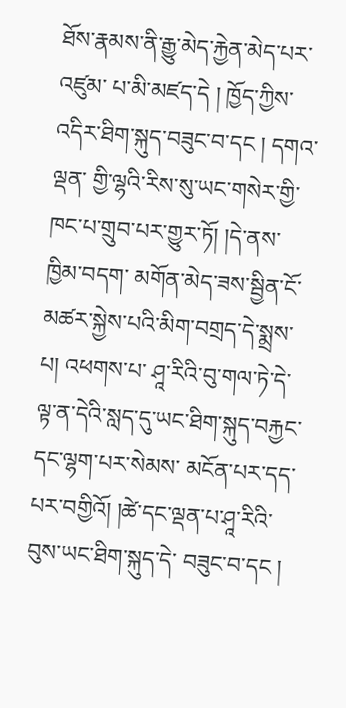ཐོས་རྣམས་ནི་རྒྱུ་མེད་རྐྱེན་མེད་པར་འཛུམ་ པ་མི་མཛད་དེ ། ཁྱོད་ཀྱིས་འདིར་ཐིག་སྐུད་བཟུང་བ་དང ། དགའ་ལྡན་ གྱི་ལྷའི་རིས་སུ་ཡང་གསེར་གྱི་ཁང་པ་གྲུབ་པར་གྱུར་ཏོ། །དེ་ནས་ཁྱིམ་བདག་ མགོན་མེད་ཟས་སྦྱིན་ངོ་མཚར་སྐྱེས་པའི་མིག་བགྲད་དེ་སྨྲས་པ། འཕགས་པ་ ཤཱ་རིའི་བུ་གལ་ཏེ་དེ་ལྟ་ན་དེའི་སླད་དུ་ཡང་ཐིག་སྐུད་བརྐྱང་དང་ལྷག་པར་སེམས་ མངོན་པར་དད་པར་བགྱིའོ། །ཚེ་དང་ལྡན་པ་ཤཱ་རིའི་བུས་ཡང་ཐིག་སྐུད་དེ་ བཟུང་བ་དང །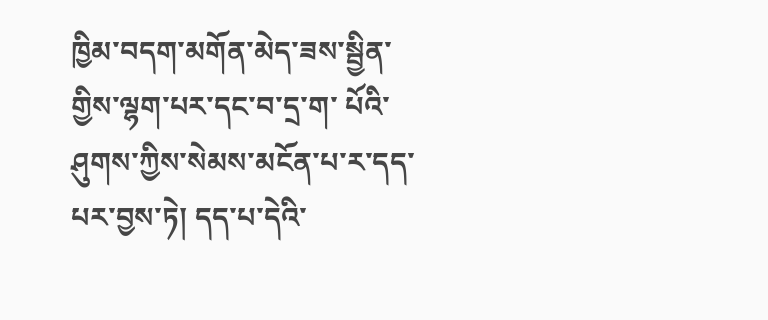ཁྱིམ་བདག་མགོན་མེད་ཟས་སྦྱིན་གྱིས་ལྷག་པར་དང་བ་དྲ་ག་ པོའི་ཤུགས་ཀྱིས་སེམས་མངོན་པ་ར་དད་པར་བྱས་ཏེ། དད་པ་དེའི་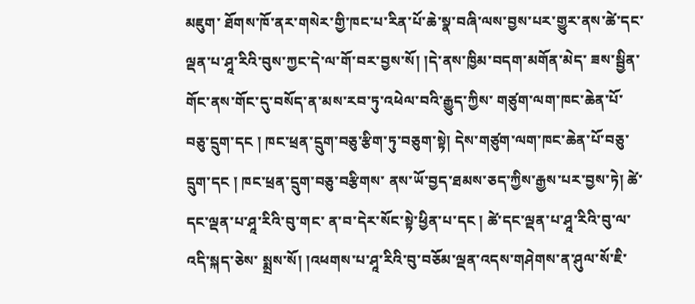མཇུག་ ཐོགས་ཁོ་ནར་གསེར་གྱི་ཁང་པ་རིན་པོ་ཆེ་སྣ་བཞི་ལས་བྱས་པར་གྱུར་ནས་ཚེ་དང་ ལྡན་པ་ཤཱ་རིའི་བུས་ཀྱང་དེ་ལ་གོ་བར་བྱས་སོ། །དེ་ནས་ཁྱིམ་བདག་མགོན་མེད་ ཟས་སྦྱིན་གོང་ནས་གོང་དུ་བསོད་ན་མས་རབ་ཏུ་འཕེལ་བའི་རྒྱུད་ཀྱིས་ གཙུག་ལག་ཁང་ཆེན་པོ་བཅུ་དྲུག་དང ། ཁང་ཕྲན་དྲུག་བཅུ་རྩིག་ཏུ་བཅུག་སྟེ། དེས་གཙུག་ལག་ཁང་ཆེན་པོ་བཅུ་དྲུག་དང ། ཁང་ཕྲན་དྲུག་བཅུ་བརྩིགས་ ནས་ཡོ་བྱད་ཐམས་ཅད་ཀྱིས་རྒྱས་པར་བྱས་ཏེ། ཚེ་དང་ལྡན་པ་ཤཱ་རིའི་བུ་གང་ ན་བ་དེར་སོང་སྟེ་ཕྱིན་པ་དང ། ཚེ་དང་ལྡན་པ་ཤཱ་རིའི་བུ་ལ་འདི་སྐད་ཅེས་ སྨྲས་སོ། །འཕགས་པ་ཤཱ་རིའི་བུ་བཅོམ་ལྡན་འདས་གཤེགས་ན་ཤུལ་སོ་ཇི་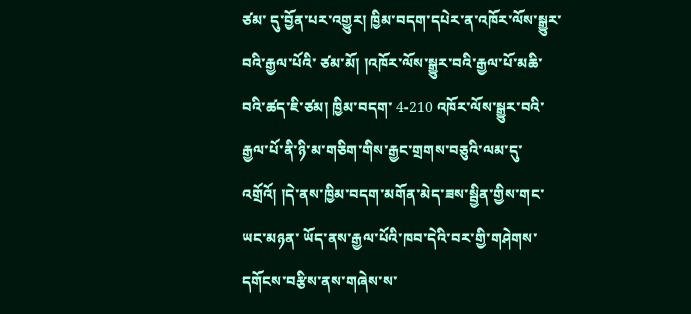ཙམ་ དུ་བྱོན་པར་འགྱུར། ཁྱིམ་བདག་དཔེར་ན་འཁོར་ལོས་སྒྱུར་བའི་རྒྱལ་པོའི་ ཙམ་མོ། །འཁོར་ལོས་སྒྱུར་བའི་རྒྱལ་པོ་མཆི་བའི་ཚད་ཇི་ཙམ། ཁྱིམ་བདག་ 4-210 འཁོར་ལོས་སྒྱུར་བའི་རྒྱལ་པོ་ནི་ཉི་མ་གཅིག་གིས་རྒྱང་གྲགས་བཅུའི་ལམ་དུ་ འགྲོའོ། །དེ་ནས་ཁྱིམ་བདག་མགོན་མེད་ཟས་སྦྱིན་གྱིས་གང་ཡང་མཉན་ ཡོད་ནས་རྒྱལ་པོའི་ཁབ་དེའི་བར་གྱི་གཤེགས་དགོངས་བརྩིས་ནས་གཞེས་ས་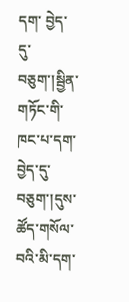དག་ བྱེད་དུ་བཅུག་།སྦྱིན་གཏོང་གི་ཁང་པ་དག་བྱེད་དུ་བཅུག་།དུས་ཚོད་གསོལ་ བའི་མི་དག་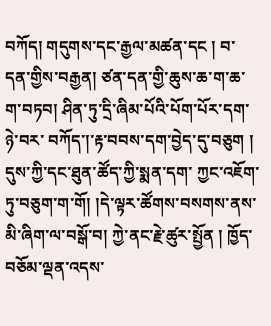བཀོད། གདུགས་དང་རྒྱལ་མཚན་དང ། བ་དན་གྱིས་བརྒྱན། ཙན་དན་གྱི་ཆུས་ཆ་ག་ཆ་ག་བཏབ། ཤིན་ཏུ་དྲི་ཞིམ་པོའི་པོག་པོར་དག་ཉེ་བར་ བཀོད་།་རྟ་བབས་དག་བྱེད་དུ་བཅུག ། དུས་ཀྱི་དང་ཐུན་ཚོད་ཀྱི་སྨན་དག་ ཀྱང་འཇོག་ཏུ་བཅུག་ག་གོ། །དེ་ལྟར་ཚོགས་བསགས་ནས་མི་ཞིག་ལ་བསྒོ་བ། ཀྱེ་ནང་རྗེ་ཚུར་སྤྱོན ། ཁྱོད་བཅོམ་ལྡན་འདས་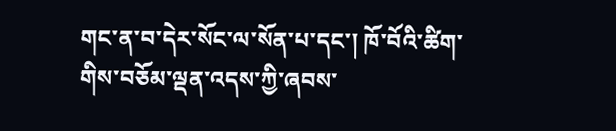གང་ན་བ་དེར་སོང་ལ་སོན་པ་དང་། ཁོ་བོའི་ཚིག་གིས་བཅོམ་ལྡན་འདས་ཀྱི་ཞབས་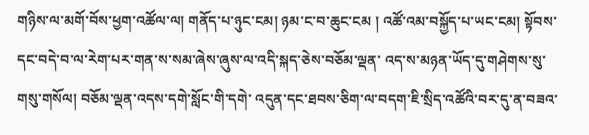གཉིས་ལ་མགོ་བོས་ཕྱག་འཚོལ་ལ། གནོད་པ་ཉུང་ངམ། ཉམ་ང་བ་ཆུང་ངམ ། འཚོ་འམ་བསྐྱོད་པ་ཡང་ངམ། སྟོབས་དང་བདེ་བ་ལ་རེག་པར་གན་ས་སམ་ཞེས་ཞུས་ལ་འདི་སྐད་ཅེས་བཅོམ་ལྡན་ འད་ས་མཉན་ཡོད་དུ་གཤེགས་སུ་གསུ་གསོལ། བཅོམ་ལྡན་འདས་དགེ་སློང་གི་དགེ་ འདུན་དང་ཐབས་ཅིག་ལ་བདག་ཇི་སྲིད་འཚོའི་བར་དུ་ན་བཟའ་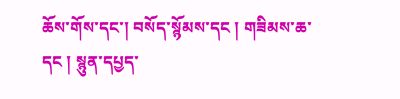ཆོས་གོས་དང་། བསོད་སྙོམས་དང ། གཟིམས་ཆ་དང ། སྙུན་དཔྱད་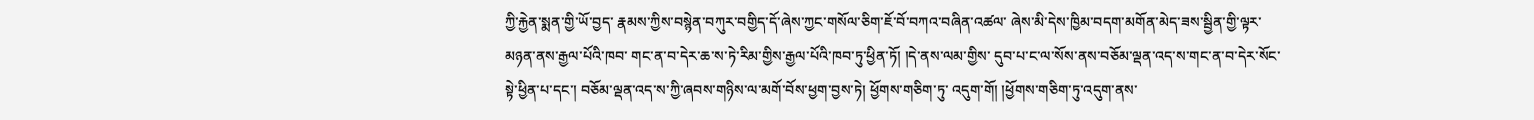ཀྱི་རྐྱེན་སྨན་གྱི་ཡོ་བྱད་ རྣམས་ཀྱིས་བསྙེན་བཀུར་བགྱིད་དོ་ཞེས་ཀྱང་གསོལ་ཅིག་ཇོ་བོ་བཀའ་བཞིན་འཚལ་ ཞེས་མི་དེས་ཁྱིམ་བདག་མགོན་མེད་ཟས་སྦྱིན་གྱི་ལྟར་མཉན་ནས་རྒྱལ་པོའི་ཁབ་ གང་ན་བ་དེར་ཆ་ས་ཏེ་རིམ་གྱིས་རྒྱལ་པོའི་ཁབ་ཏུ་ཕྱིན་ཏོ། །དེ་ནས་ལམ་གྱིས་ དུབ་པ་ང་ལ་སོས་ནས་བཅོམ་ལྡན་འད་ས་གང་ན་བ་དེར་སོང་སྟེ་ཕྱིན་པ་དང་། བཅོམ་ལྡན་འད་ས་ཀྱི་ཞབས་གཉིས་ལ་མགོ་བོས་ཕྱག་བྱས་ཏེ། ཕྱོགས་གཅིག་ཏུ་ འདུག་གོ། །ཕྱོགས་གཅིག་ཏུ་འདུག་ནས་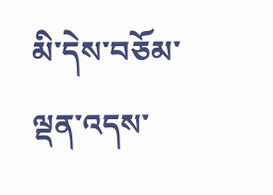མི་དེས་བཅོམ་ལྡན་འདས་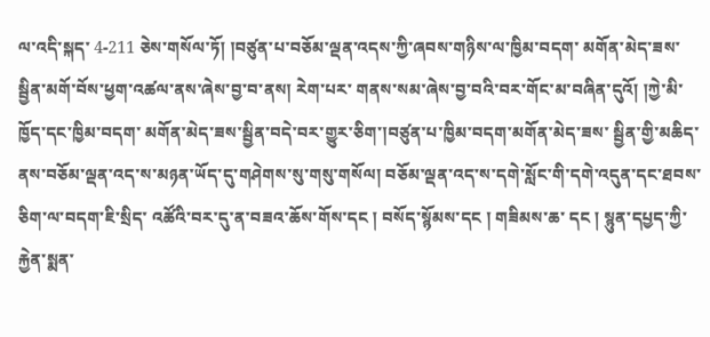ལ་འདི་སྐད་ 4-211 ཅེས་གསོལ་ཏོ། །བཙུན་པ་བཅོམ་ལྡན་འདས་ཀྱི་ཞབས་གཉིས་ལ་ཁྱིམ་བདག་ མགོན་མེད་ཟས་སྦྱིན་མགོ་བོས་ཕྱག་འཚལ་ནས་ཞེས་བྱ་བ་ནས། རེག་པར་ གནས་སམ་ཞེས་བྱ་བའི་བར་གོང་མ་བཞིན་དུའོ། །ཀྱེ་མི་ཁྱོད་དང་ཁྱིམ་བདག་ མགོན་མེད་ཟས་སྦྱིན་བདེ་བར་གྱུར་ཅིག་།བཙུན་པ་ཁྱིམ་བདག་མགོན་མེད་ཟས་ སྦྱིན་གྱི་མཆིད་ནས་བཅོམ་ལྡན་འད་ས་མཉན་ཡོད་དུ་གཤེགས་སུ་གསུ་གསོལ། བཅོམ་ལྡན་འད་ས་དགེ་སློང་གི་དགེ་འདུན་དང་ཐབས་ཅིག་ལ་བདག་ཇི་སྲིད་ འཚོའི་བར་དུ་ན་བཟའ་ཆོས་གོས་དང ། བསོད་སྙོམས་དང ། གཟིམས་ཆ་ དང ། སྙུན་དཔྱད་ཀྱི་རྐྱེན་སྨན་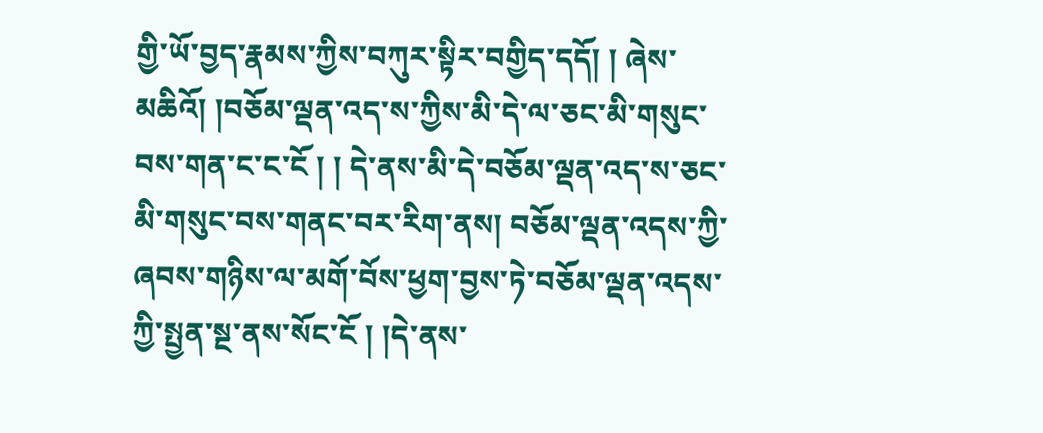གྱི་ཡོ་བྱད་རྣམས་ཀྱིས་བཀུར་སྟིར་བགྱིད་དདོ། ། ཞེས་མཆིའོ། །བཅོམ་ལྡན་འད་ས་ཀྱིས་མི་དེ་ལ་ཅང་མི་གསུང་བས་གན་ང་ང་ངོ ། ། དེ་ནས་མི་དེ་བཅོམ་ལྡན་འད་ས་ཅང་མི་གསུང་བས་གནང་བར་རིག་ནས། བཅོམ་ལྡན་འདས་ཀྱི་ཞབས་གཉིས་ལ་མགོ་བོས་ཕྱག་བྱས་ཏེ་བཅོམ་ལྡན་འདས་ ཀྱི་སྤྱན་སྔ་ནས་སོང་ངོ ། །དེ་ནས་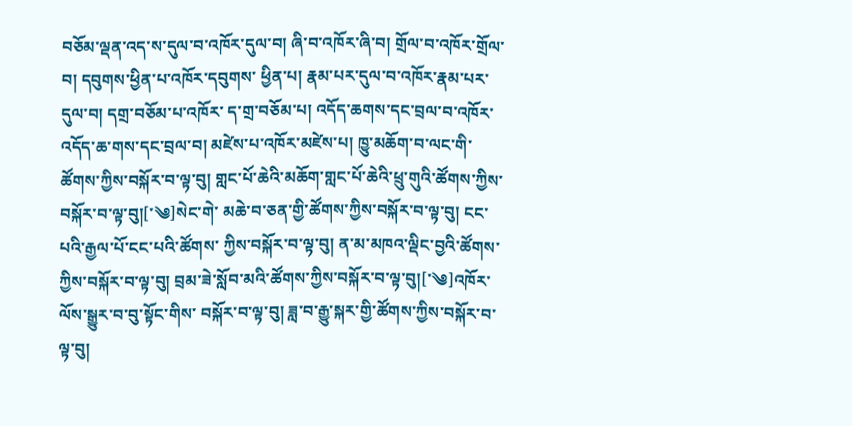བཅོམ་ལྡན་འད་ས་དུལ་བ་འཁོར་དུལ་བ། ཞི་བ་འཁོར་ཞི་བ། གྲོལ་བ་འཁོར་གྲོལ་བ། དབུགས་ཕྱིན་པ་འཁོར་དབུགས་ ཕྱིན་པ། རྣམ་པར་དུལ་བ་འཁོར་རྣམ་པར་དུལ་བ། དགྲ་བཅོམ་པ་འཁོར་ ད་གྲ་བཅོམ་པ། འདོད་ཆགས་དང་བྲལ་བ་འཁོར་འདོད་ཆ་གས་དང་བྲལ་བ། མཛེས་པ་འཁོར་མཛེས་པ། ཁྱུ་མཆོག་བ་ལང་གི་ཚོགས་ཀྱིས་བསྐོར་བ་ལྟ་བུ། གླང་པོ་ཆེའི་མཆོག་གླང་པོ་ཆེའི་ཕྲུ་གུའི་ཚོགས་ཀྱིས་བསྐོར་བ་ལྟ་བུ།[་༄]སེང་གེ་ མཆེ་བ་ཅན་གྱི་ཚོགས་ཀྱིས་བསྐོར་བ་ལྟ་བུ། ངང་པའི་རྒྱལ་པོ་ངང་པའི་ཚོགས་ ཀྱིས་བསྐོར་བ་ལྟ་བུ། ན་མ་མཁའ་ལྡིང་བྱའི་ཚོགས་ཀྱིས་བསྐོར་བ་ལྟ་བུ། བྲམ་ཟེ་སློབ་མའི་ཚོགས་ཀྱིས་བསྐོར་བ་ལྟ་བུ།[་༄]འཁོར་ལོས་སྒྱུར་བ་བུ་སྟོང་གིས་ བསྐོར་བ་ལྟ་བུ། ཟླ་བ་རྒྱུ་སྐར་གྱི་ཚོགས་ཀྱིས་བསྐོར་བ་ལྟ་བུ།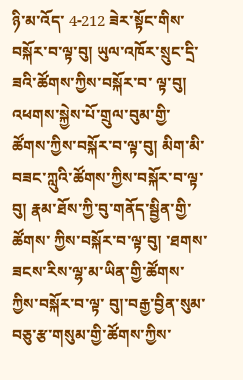ཉི་མ་འོད་ 4-212 ཟེར་སྟོང་གིས་བསྐོར་བ་ལྟ་བུ། ཡུལ་འཁོར་སྲུང་དྲི་ཟའི་ཚོགས་ཀྱིས་བསྐོར་བ་ ལྟ་བུ། འཕགས་སྐྱེས་པོ་གྲུལ་བུམ་གྱི་ཚོགས་ཀྱིས་བསྐོར་བ་ལྟ་བུ། མིག་མི་ བཟང་ཀླུའི་ཚོགས་ཀྱིས་བསྐོར་བ་ལྟ་བུ། རྣམ་ཐོས་ཀྱི་བུ་གནོད་སྦྱིན་གྱི་ཚོགས་ ཀྱིས་བསྐོར་བ་ལྟ་བུ། ་ཐགས་ཟངས་རིས་ལྷ་མ་ཡིན་གྱི་ཚོགས་ཀྱིས་བསྐོར་བ་ལྟ་ བུ།་བརྒྱ་བྱིན་སུམ་བཅུ་རྩ་གསུམ་གྱི་ཚོགས་ཀྱིས་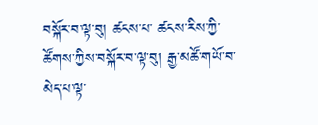བསྐོར་བ་ལྟ་བུ། ཚངས་པ་ ཚངས་རིས་ཀྱི་ཚོགས་ཀྱིས་བསྐོར་བ་ལྟ་བུ། རྒྱ་མཚོ་གཡོ་བ་མེད་པ་ལྟ་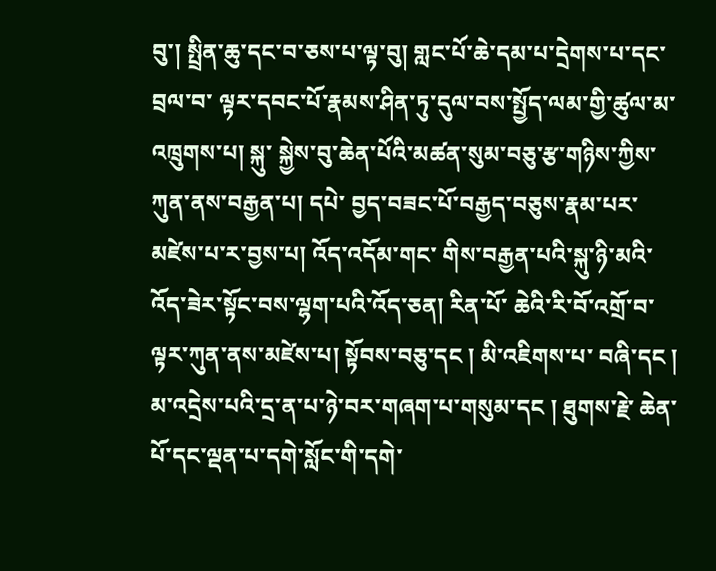བུ་། སྤྲིན་ཆུ་དང་བ་ཅས་པ་ལྟ་བུ། གླང་པོ་ཆེ་དམ་པ་དྲེགས་པ་དང་བྲལ་བ་ ལྟར་དབང་པོ་རྣམས་ཤིན་ཏུ་དུལ་བས་སྤྱོད་ལམ་གྱི་ཚུལ་མ་འཁྲུགས་པ། སྐུ་ སྐྱེས་བུ་ཆེན་པོའི་མཚན་སུམ་བཅུ་རྩ་གཉིས་ཀྱིས་ཀུན་ནས་བརྒྱན་པ། དཔེ་ བྱད་བཟང་པོ་བརྒྱད་བཅུས་རྣམ་པར་མཛེས་པ་ར་བྱས་པ། འོད་འདོམ་གང་ གིས་བརྒྱན་པའི་སྐུ་ཉི་མའི་འོད་ཟེར་སྟོང་བས་ལྷག་པའི་འོད་ཅན། རིན་པོ་ ཆེའི་རི་བོ་འགྲོ་བ་ལྟར་ཀུན་ནས་མཛེས་པ། སྟོབས་བཅུ་དང ། མི་འཇིགས་པ་ བཞི་དང ། མ་འདྲེས་པའི་དྲ་ན་པ་ཉེ་བར་གཞག་པ་གསུམ་དང ། ཐུགས་རྗེ་ ཆེན་པོ་དང་ལྡན་པ་དགེ་སློང་གི་དགེ་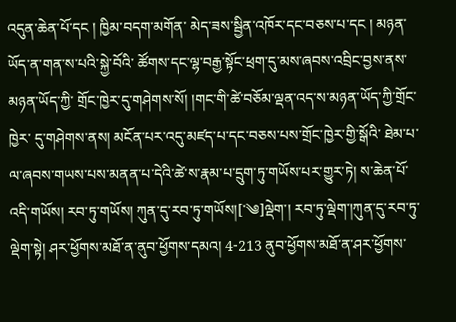འདུན་ཆེན་པོ་དང ། ཁྱིམ་བདག་མགོན་ མེད་ཟས་སྦྱིན་འཁོར་དང་བཅས་པ་དང ། མཉན་ཡོད་ན་གན་ས་པའི་སྐྱེ་བོའི་ ཚོགས་དང་ལྷ་བརྒྱ་སྟོང་ཕྲག་དུ་མས་ཞབས་འབྲིང་བྱས་ནས་མཉན་ཡོད་ཀྱི་ གྲོང་ཁྱེར་དུ་གཤེགས་སོ། །གང་གི་ཚེ་བཅོམ་ལྡན་འད་ས་མཉན་ཡོད་ཀྱི་གྲོང་ཁྱེར་ དུ་གཤེགས་ནས། མངོན་པར་འདུ་མཛད་པ་དང་བཅས་པས་གྲོང་ཁྱེར་གྱི་སྒོའི་ ཐེམ་པ་ལ་ཞབས་གཡས་པས་མནན་པ་དེའི་ཚེ་ས་རྣམ་པ་དྲུག་ཏུ་གཡོས་པར་གྱུར་ཏེ། ས་ཆེན་པོ་འདི་གཡོས། རབ་ཏུ་གཡོས། ཀུན་དུ་རབ་ཏུ་གཡོས།[་༄]ལྡེག་། རབ་ཏུ་ལྡེག་།ཀུན་དུ་རབ་ཏུ་ལྡེག་སྟེ། ཤར་ཕྱོགས་མཐོ་ན་ནུབ་ཕྱོགས་དམའ། 4-213 ནུབ་ཕྱོགས་མཐོ་ན་ཤར་ཕྱོགས་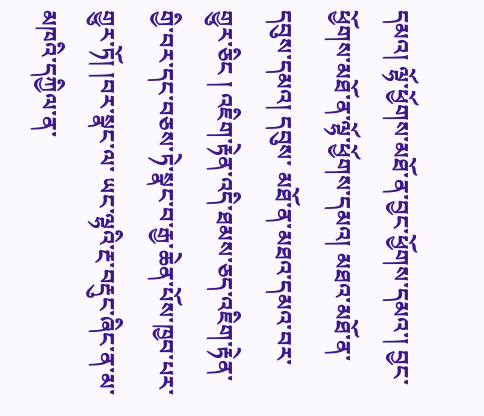དམའ། ལྷོ་ཕྱོགས་མཐོ་ན་བྱང་ཕྱོགས་དམའ་། བྱང་ཕྱོགས་མཐོ་ན་ལྷོ་ཕྱོགས་དམའ། མཐའ་མཐོ་ན་དབུས་དམའ། དབུས་ མཐོ་ན་མཐའ་དམའ་བར་གྱུར་ཅིང ། འཇིག་རྟེན་འདི་ཐམས་ཅད་འཇིག་རྟེན་ གྱི་བར་དང་བཅས་ཏེ་སྣང་བ་རྒྱ་ཆེན་པོས་ཁྱབ་པར་གྱུར་ཏོ། །བར་སྣང་ལ་ ཡང་ལྷའི་རྔ་བརྡུང་ཞིང་ན་མ་མཁའི་དཀྱིལ་ན་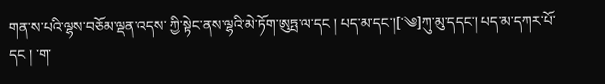གན་ས་པའི་ལྷས་བཅོམ་ལྡན་འདས་ ཀྱི་སྟེང་ནས་ལྷའི་མེ་ཏོག་ཨུཏྤ་ལ་དང ། པད་མ་དང་།[་༄]ཀུ་མུ་དདང་། པད་མ་དཀར་པོ་དང ། ་ག་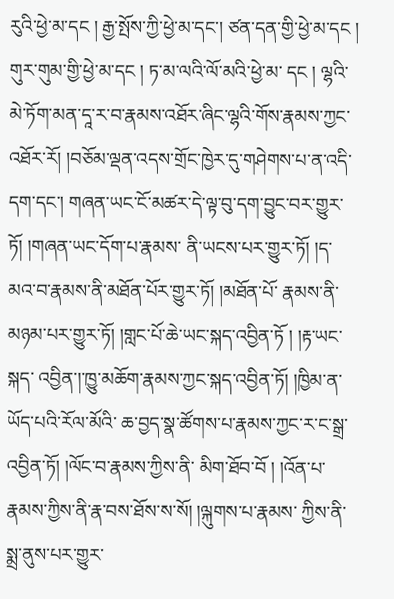རུའི་ཕྱེ་མ་དང ། རྒྱ་སྤོས་ཀྱི་ཕྱེ་མ་དང་། ཙན་དན་གྱི་ཕྱེ་མ་དང ། གུར་གུམ་གྱི་ཕྱེ་མ་དང ། ཏ་མ་ལའི་ལོ་མའི་ཕྱེ་མ་ དང ། ལྷའི་མེ་ཏོག་མན་དཱ་ར་བ་རྣམས་འཐོར་ཞིང་ལྷའི་གོས་རྣམས་ཀྱང་ འཐོར་རོ། །བཅོམ་ལྡན་འདས་གྲོང་ཁྱེར་དུ་གཤེགས་པ་ན་འདི་དག་དང་། གཞན་ཡང་ངོ་མཚར་དེ་ལྟ་བུ་དག་བྱུང་བར་གྱུར་ཏོ། །གཞན་ཡང་དོག་པ་རྣམས་ ནི་ཡངས་པར་གྱུར་ཏོ། །ད་མའ་བ་རྣམས་ནི་མཐོན་པོར་གྱུར་ཏོ། །མཐོན་པོ་ རྣམས་ནི་མཉམ་པར་གྱུར་ཏོ། །གླང་པོ་ཆེ་ཡང་སྐད་འབྱིན་ཏོ ། །རྟ་ཡང་སྐད་ འབྱིན་།་ཁྱུ་མཆོག་རྣམས་ཀྱང་སྐད་འབྱིན་ཏོ། །ཁྱིམ་ན་ཡོད་པའི་རོལ་མོའི་ ཆ་བྱད་སྣ་ཚོགས་པ་རྣམས་ཀྱང་ར་ང་སྒྲ་འབྱིན་ཏོ། །ལོང་བ་རྣམས་ཀྱིས་ནི་ མིག་ཐོབ་བོ ། །འོན་པ་རྣམས་ཀྱིས་ནི་རྣ་བས་ཐོས་ས་སོ། །ལྐུགས་པ་རྣམས་ ཀྱིས་ནི་སྨྲ་ནུས་པར་གྱུར་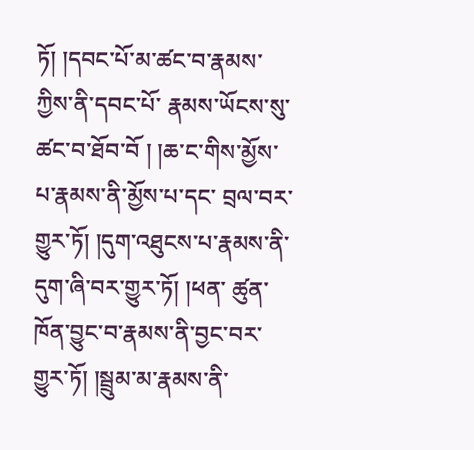ཏོ། །དབང་པོ་མ་ཚང་བ་རྣམས་ཀྱིས་ནི་དབང་པོ་ རྣམས་ཡོངས་སུ་ཚང་བ་ཐོབ་བོ ། །ཆ་ང་གིས་མྱོས་པ་རྣམས་ནི་མྱོས་པ་དང་ བྲལ་བར་གྱུར་ཏོ། །དུག་འཐུངས་པ་རྣམས་ནི་དུག་ཞི་བར་གྱུར་ཏོ། །ཕན་ ཚུན་ཁོན་བྱུང་བ་རྣམས་ནི་བྱང་བར་གྱུར་ཏོ། །སྦྲུམ་མ་རྣམས་ནི་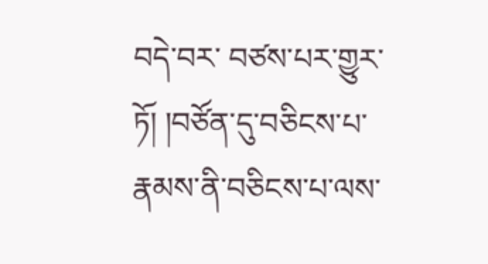བདེ་བར་ བཙས་པར་གྱུར་ཏོ། །བཙོན་དུ་བཅིངས་པ་རྣམས་ནི་བཅིངས་པ་ལས་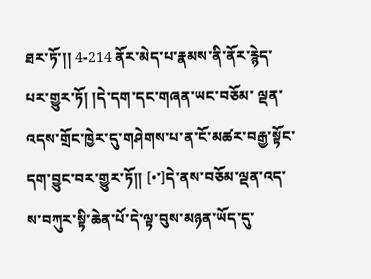ཐར་ཏོ་།། 4-214 ནོར་མེད་པ་རྣམས་ནི་ནོར་རྙེད་པར་གྱུར་ཏོ། །དེ་དག་དང་གཞན་ཡང་བཅོམ་ ལྡན་འདས་གྲོང་ཁྱེར་དུ་གཤེགས་པ་ན་ངོ་མཚར་བརྒྱ་སྟོང་དག་བྱུང་བར་གྱུར་ཏོ།། [•་]དེ་ནས་བཅོམ་ལྡན་འད་ས་བཀུར་སྟི་ཆེན་པོ་དེ་ལྟ་བུས་མཉན་ཡོད་དུ་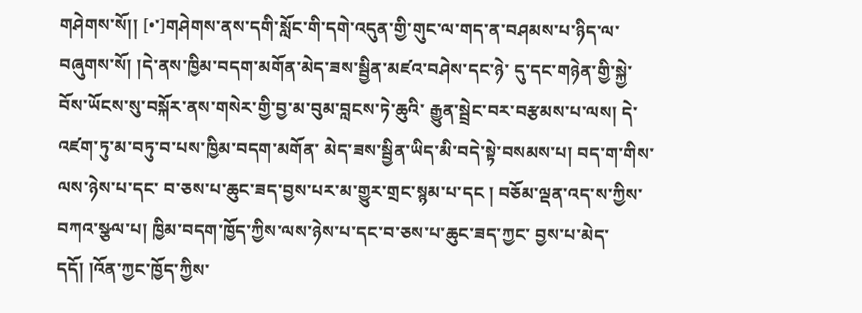གཤེགས་སོ།། [•་]གཤེགས་ནས་དགི་སློང་གི་དགེ་འདུན་གྱི་གུང་ལ་གད་ན་བཤམས་པ་ཉིད་ལ་ བཞུགས་སོ། །དེ་ནས་ཁྱིམ་བདག་མགོན་མེད་ཟས་སྦྱིན་མཛའ་བཤེས་དང་ཉེ་ དུ་དང་གཉེན་གྱི་སྐྱེ་བོས་ཡོངས་སུ་བསྐོར་ནས་གསེར་གྱི་བྱ་མ་བུམ་བླངས་ཏེ་ཆུའི་ རྒྱུན་སྦྲེང་བར་བརྩམས་པ་ལས། དེ་འཛག་ཏུ་མ་བཏུ་བ་པས་ཁྱིམ་བདག་མགོན་ མེད་ཟས་སྦྱིན་ཡིད་མི་བདེ་སྟེ་བསམས་པ། བད་ག་གིས་ལས་ཉེས་པ་དང་ བ་ཅས་པ་ཆུང་ཟད་བྱས་པར་མ་གྱུར་གྲང་སྙམ་པ་དང ། བཅོམ་ལྡན་འད་ས་ཀྱིས་ བཀའ་སྩལ་པ། ཁྱིམ་བདག་ཁྱོད་ཀྱིས་ལས་ཉེས་པ་དང་བ་ཅས་པ་ཆུང་ཟད་ཀྱང་ བྱས་པ་མེད་དདོ། །འོན་ཀྱང་ཁྱོད་ཀྱིས་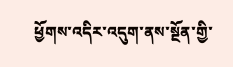ཕྱོགས་འདིར་འདུག་ནས་སྔོན་གྱི་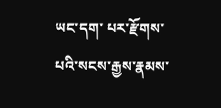ཡང་དག་ པར་རྫོགས་པའི་སངས་རྒྱས་རྣམས་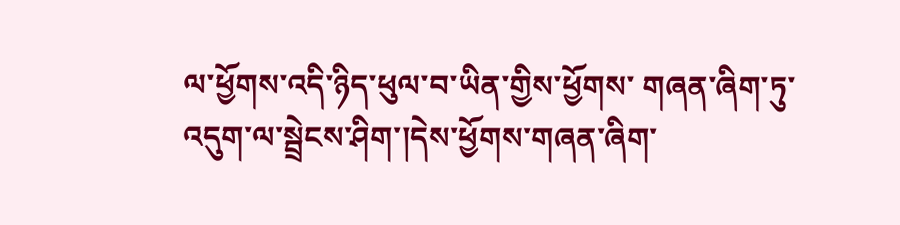ལ་ཕྱོགས་འདི་ཉིད་ཕུལ་བ་ཡིན་གྱིས་ཕྱོགས་ གཞན་ཞིག་ཏུ་འདུག་ལ་སྦྲེངས་ཤིག་།དེས་ཕྱོགས་གཞན་ཞིག་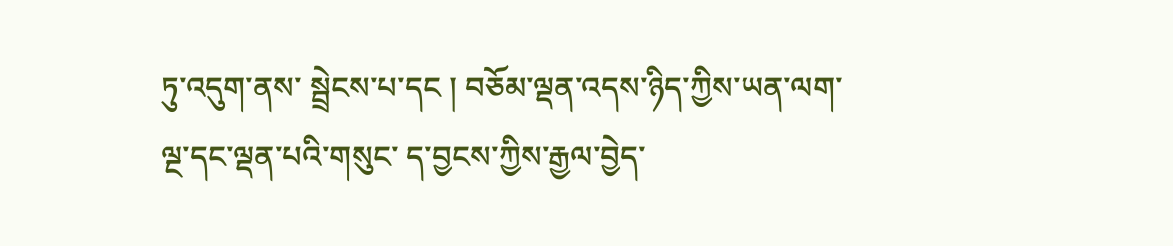ཏུ་འདུག་ནས་ སྦྲེངས་པ་དང ། བཅོམ་ལྡན་འདས་ཉིད་ཀྱིས་ཡན་ལག་ལྔ་དང་ལྡན་པའི་གསུང་ ད་བྱངས་ཀྱིས་རྒྱལ་བྱེད་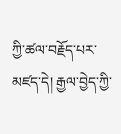ཀྱི་ཚལ་བརྗོད་པར་མཛད་དེ། རྒྱལ་བྱེད་ཀྱི་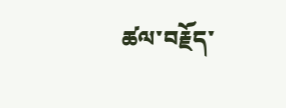ཚལ་བརྗོད་